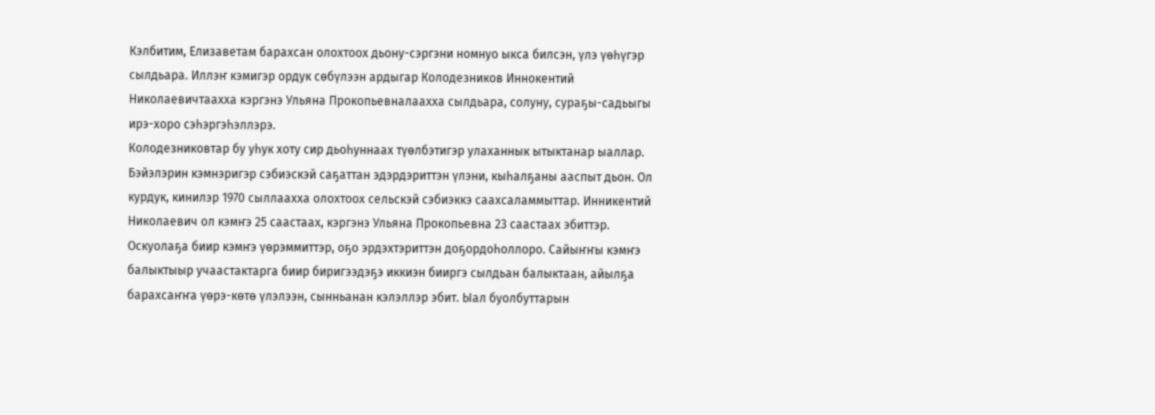Кэлбитим, Елизаветам барахсан олохтоох дьону-сэргэни номнуо ыкса билсэн, үлэ үөһүгэр сылдьара. Иллэҥ кэмигэр ордук сөбүлээн ардыгар Колодезников Иннокентий Николаевичтаахха кэргэнэ Ульяна Прокопьевналаахха сылдьара, солуну, сураҕы-садьыгы ирэ-хоро сэһэргэһэллэрэ.
Колодезниковтар бу уһук хоту сир дьоһуннаах түөлбэтигэр улаханнык ытыктанар ыаллар. Бэйэлэрин кэмнэригэр сэбиэскэй саҕаттан эдэрдэриттэн үлэни, кыһалҕаны ааспыт дьон. Ол курдук, кинилэр 1970 сыллаахха олохтоох сельскэй сэбиэккэ саахсаламмыттар. Инникентий Николаевич ол кэмҥэ 25 саастаах, кэргэнэ Ульяна Прокопьевна 23 саастаах эбиттэр. Оскуолаҕа биир кэмҥэ үөрэммиттэр, оҕо эрдэхтэриттэн доҕордоһоллоро. Сайыҥҥы кэмҥэ балыктыыр учаастактарга биир биригээдэҕэ иккиэн бииргэ сылдьан балыктаан, айылҕа барахсаҥҥа үөрэ-көтө үлэлээн, сынньанан кэлэллэр эбит. Ыал буолбуттарын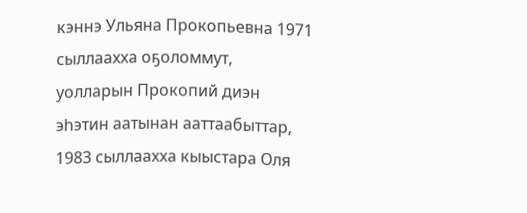кэннэ Ульяна Прокопьевна 1971 сыллаахха оҕоломмут, уолларын Прокопий диэн эһэтин аатынан ааттаабыттар, 1983 сыллаахха кыыстара Оля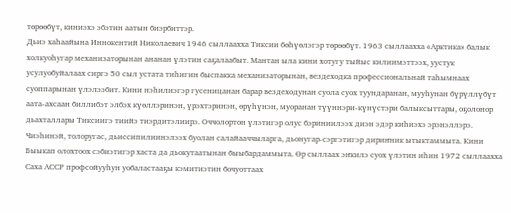төрөөбүт, киниэхэ эбэтин аатын биэрбиттэр.
Дьиэ хаһаайына Иннокентий Николаевич 1946 сыллаахха Тиксии бөһүөлэгэр төрөөбүт. 1963 сыллаахха «Арктика» балык холкуоһугар механизаторынан ананан үлэтин саҕалаабыт. Мантан ыла кини хотугу тыйыс килиимэттээх, уустук усулуобуйалаах сиргэ 50 сыл устата тиһигин быспакка механизаторынан, вездеходка профессиональнай таһымнаах суоппарынан үлэлээбит. Кини нэһилиэгэр гусеницанан барар вездеходунан суола суох туундаранан, мууһунан бүрүллүбүт аата-ахсаан биллибэт элбэх күөллэринэн, үрэхтэринэн, өрүһүнэн, муоранан түүннэри-күнүстэри балыксыттары, оҕолонор дьахталлары Тиксиигэ тиийэ тиэрдитэлиирэ. Оччолортон үлэтигэр олус бэриниилээх диэн эдэр киһиэхэ эрэнэллэрэ. Чиэһинэй, толоругас, дьиссипилиинэлээх буолан салайааччыларга, дьонугар-сэргэтигэр дириҥник ытыктаммыта. Кини Быыкап олохтоох сэбиэтигэр хаста да дьокутаатынан быыбардаммыта. Өр сыллаах эҥкилэ суох үлэтин иһин 1972 сыллаахха Саха АССР профсойууһун уобаластааҕы кэмитиэтин бочуоттаах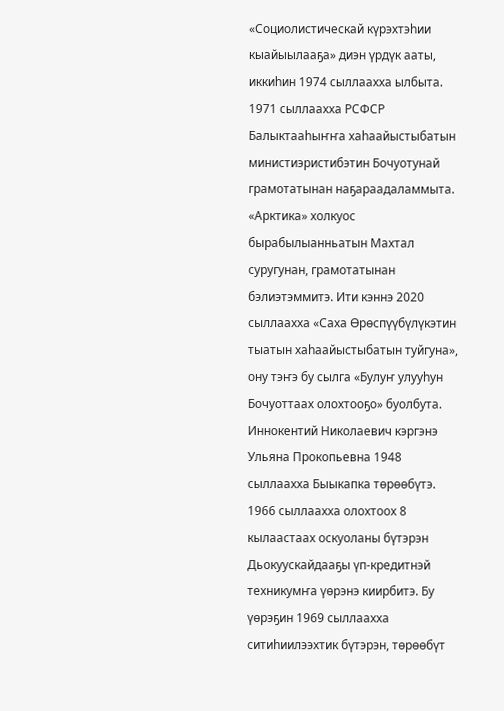«Социолистическай күрэхтэһии кыайыылааҕа» диэн үрдүк ааты, иккиһин 1974 сыллаахха ылбыта. 1971 сыллаахха РСФСР Балыктааһыҥҥа хаһаайыстыбатын министиэристибэтин Бочуотунай грамотатынан наҕараадаламмыта. «Арктика» холкуос бырабылыанньатын Махтал суругунан, грамотатынан бэлиэтэммитэ. Ити кэннэ 2020 сыллаахха «Саха Өрөспүүбүлүкэтин тыатын хаһаайыстыбатын туйгуна», ону тэҥэ бу сылга «Булуҥ улууһун Бочуоттаах олохтооҕо» буолбута.
Иннокентий Николаевич кэргэнэ Ульяна Прокопьевна 1948 сыллаахха Быыкапка төрөөбүтэ. 1966 сыллаахха олохтоох 8 кылаастаах оскуоланы бүтэрэн Дьокуускайдааҕы үп-кредитнэй техникумҥа үөрэнэ киирбитэ. Бу үөрэҕин 1969 сыллаахха ситиһиилээхтик бүтэрэн, төрөөбүт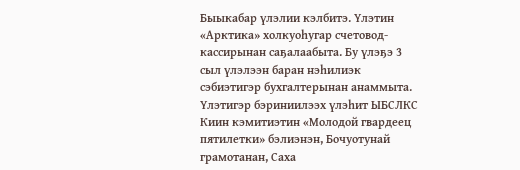Быыкабар үлэлии кэлбитэ. Үлэтин «Арктика» холкуоһугар счетовод-кассирынан саҕалаабыта. Бу үлэҕэ 3 сыл үлэлээн баран нэһилиэк сэбиэтигэр бухгалтерынан анаммыта. Үлэтигэр бэриниилээх үлэһит ЫБСЛКС Киин кэмитиэтин «Молодой гвардеец пятилетки» бэлиэнэн, Бочуотунай грамотанан, Саха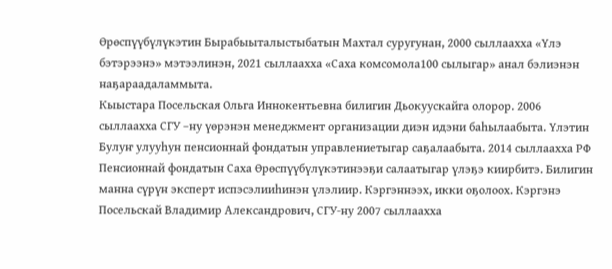Өрөспүүбүлүкэтин Бырабыыталыстыбатын Махтал суругунан, 2000 сыллаахха «Үлэ бэтэрээнэ» мэтээлинэн, 2021 сыллаахха «Саха комсомола100 сылыгар» анал бэлиэнэн наҕараадаламмыта.
Кыыстара Посельская Ольга Иннокентьевна билигин Дьокуускайга олорор. 2006 сыллаахха СГУ –ну үөрэнэн менеджмент организации диэн идэни баһылаабыта. Үлэтин Булуҥ улууһун пенсионнай фондатын управлениетыгар саҕалаабыта. 2014 сыллаахха РФ Пенсионнай фондатын Саха Өрөспүүбүлүкэтинээҕи салаатыгар үлэҕэ киирбитэ. Билигин манна сүрүн эксперт испэсэлииһинэн үлэлиир. Кэргэннээх, икки оҕолоох. Кэргэнэ Посельскай Владимир Александрович, СГУ-ну 2007 сыллаахха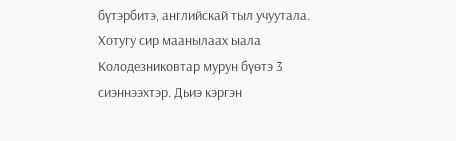бүтэрбитэ, английскай тыл учуутала.
Хотугу сир маанылаах ыала Колодезниковтар мурун бүөтэ 3 сиэннээхтэр. Дьиэ кэргэн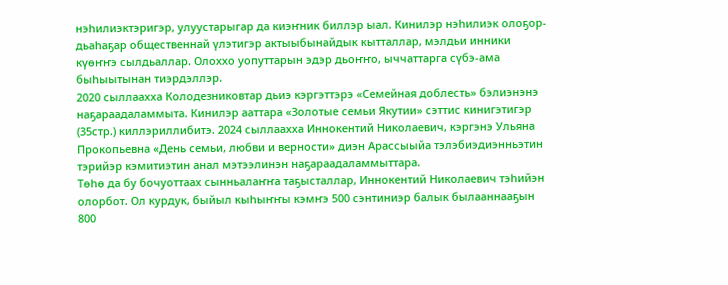нэһилиэктэригэр, улуустарыгар да киэҥник биллэр ыал. Кинилэр нэһилиэк олоҕор-дьаһаҕар общественнай үлэтигэр актыыбынайдык кытталлар, мэлдьи инники күөҥҥэ сылдьаллар. Олоххо уопуттарын эдэр дьоҥҥо, ыччаттарга сүбэ-ама быһыытынан тиэрдэллэр.
2020 сыллаахха Колодезниковтар дьиэ кэргэттэрэ «Семейная доблесть» бэлиэнэнэ наҕараадаламмыта. Кинилэр ааттара «Золотые семьи Якутии» сэттис кинигэтигэр (35стр.) киллэриллибитэ. 2024 сыллаахха Иннокентий Николаевич, кэргэнэ Ульяна Прокопьевна «День семьи, любви и верности» диэн Арассыыйа тэлэбиэдиэнньэтин тэрийэр кэмитиэтин анал мэтээлинэн наҕараадаламмыттара.
Төһө да бу бочуоттаах сынньалаҥҥа таҕысталлар, Иннокентий Николаевич тэһийэн олорбот. Ол курдук, быйыл кыһыҥҥы кэмҥэ 500 сэнтиниэр балык былааннааҕын 800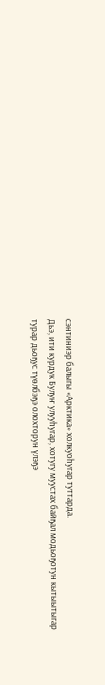сэнтиниэр балыгы «Арктика» холкуоһугар туттарда.
Дьэ, ити курдук Булуҥ улууһугар, хотугу муустах байҕал модьоҕотун кытыытыгар турар дьоҕус түөлбэҕэ олохторун үлэҕэ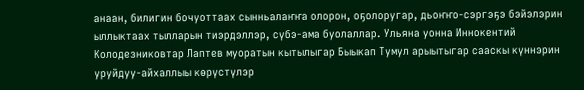анаан, билигин бочуоттаах сынньалаҥҥа олорон, оҕолоругар, дьоҥҥо-сэргэҕэ бэйэлэрин ыллыктаах тылларын тиэрдэллэр, сүбэ-ама буолаллар. Ульяна уонна Иннокентий Колодезниковтар Лаптев муоратын кытылыгар Быыкап Тумул арыытыгар сааскы күннэрин уруйдуу-айхаллыы көрүстүлэр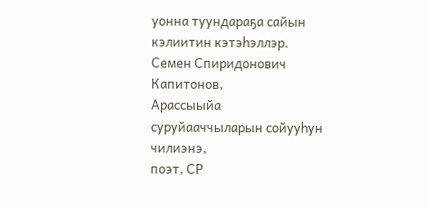уонна туундараҕа сайын кэлиитин кэтэһэллэр.
Семен Спиридонович Капитонов,
Арассыыйа суруйааччыларын сойууһун чилиэнэ,
поэт, СР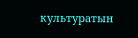культуратын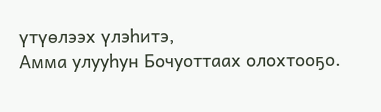үтүөлээх үлэһитэ,
Амма улууһун Бочуоттаах олохтооҕо.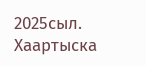2025сыл.
Хаартыска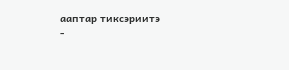ааптар тиксэриитэ
-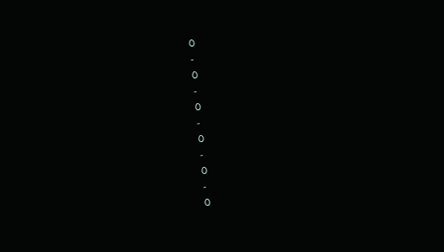0
-
0
-
0
-
0
-
0
-
0